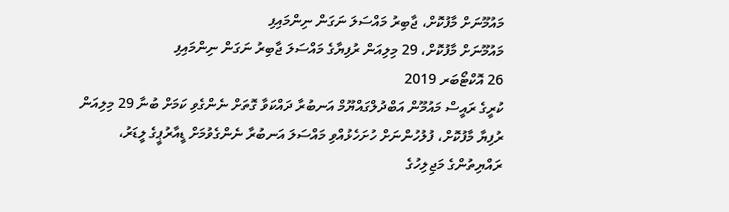މައުމޫނަށް މާފުކޮށް، ޖާބިރު މައްސަލަ ނަގަން ނިންމައިފި
މައުމޫނަށް މާފުކޮށް، 29 މިލިއަން ރުފިޔާގެ މައްސަލަ ޖާބިރު ނަގަން ނިންމައިފި
26 އޮކްޓޯބަރ 2019
ކުރީގެ ރައީސް މައުމޫން އަބްދުލްގައްޔޫމް އަނބުރާ ދައްކަވާ ގޮތަށް ނެންގެވި ކަމަށް ބުނާ 29 މިލިއަން ރުފިޔާ މާފުކޮށް، ފުލުހުންނަށް ހުށަހެޅުއްވި މައްސަލަ އަނބުރާ ނެންގެވުމަށް ޑީއާރުޕީގެ ލީޑަރު، ރައްޔިތުންގެ މަޖިލިހުގެ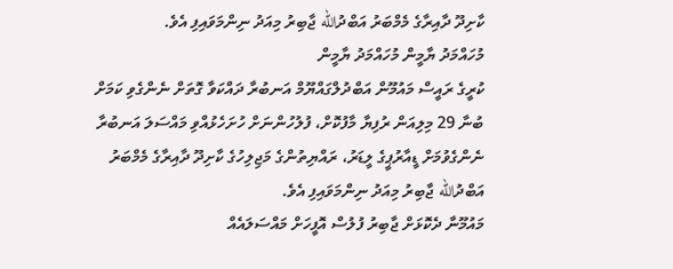ކާށިދޫ ދާއިރާގެ މެމްބަރު އަބްދުالله ޖާބިރު މިއަދު ނިންމަވައިފި އެވެ.
މުހައްމަދު ޔާމީން މުހައްމަދު ޔާމީން
ކުރީގެ ރައީސް މައުމޫން އަބްދުލްގައްޔޫމް އަނބުރާ ދައްކަވާ ގޮތަށް ނެންގެވި ކަމަށް ބުނާ 29 މިލިއަން ރުފިޔާ މާފުކޮށް، ފުލުހުންނަށް ހުށަހެޅުއްވި މައްސަލަ އަނބުރާ ނެންގެވުމަށް ޑީއާރުޕީގެ ލީޑަރު، ރައްޔިތުންގެ މަޖިލިހުގެ ކާށިދޫ ދާއިރާގެ މެމްބަރު އަބްދުالله ޖާބިރު މިއަދު ނިންމަވައިފި އެވެ.
މައުމޫނާ ދެކޮޅަށް ޖާބިރު ފުލުސް އޮފީހަށް މައްސަލައެއް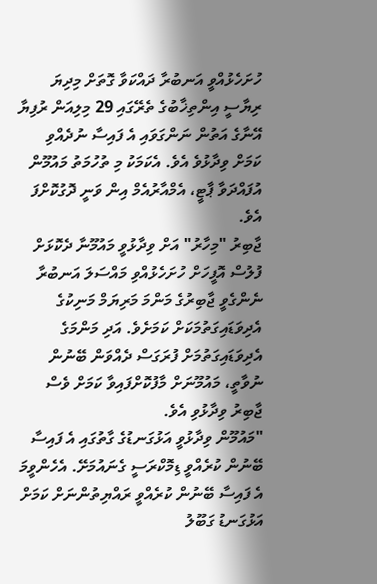ހުށަހެޅުއްވީ އަނބުރާ ދައްކަވާ ގޮތަށް މިދިޔަ ރިޔާސީ އިންތިޚާބުގެ ތެރޭގައި 29 މިލިއަން ރުފިޔާ އޭނާގެ އަތުން ނަންގަވައި އެ ފައިސާ ނުދެއްވި ކަމަށް ވިދާޅުވެ އެވެ. އެކަމަކު މި ތުހުމަތު މައުމޫން އުފައްދަވާ ޕާޓީ، އެމްއާރުއެމް އިން ވަނީ ދޮގުކޮށްފަ އެވެ.
ޖާބިރު "މިހާރު" އަށް ވިދާޅުވީ މައުމޫނާ ދެކޮޅަށް ފުލުސް އޮފީހަށް ހުށަހެޅުއްވި މައްސަލަ އަނބުރާ ނެންގެވީ ޖާބިރުގެ މަންމަ މަރިޔަމް މަނިކުގެ އެދިވަޑައިގަތުމަކަށް ކަމަށެވެ. އަދި މަންމަގެ އެދިވަޑައިގަތުމަށް ފުރަގަސް ދެއްވަން ބޭނުން ނުވާތީ، މައުމޫނަށް މާފުކޮށްފައިވާ ކަމަށް ވެސް ޖާބިރު ވިދާޅުވި އެވެ.
"މައުމޫން ވިދާޅުވީ އަޅުގަނޑުގެ ގާތުގައި އެ ފައިސާ ބޭނުން ކުރެއްވީ ޑިމޮކްރަސީ ގެނައުމަށޭ. އެހެންވީމަ އެ ފައިސާ ބޭނުން ކުރެއްވީ ރައްޔިތުންނަށް ކަމަށް އަޅުގަނޑު ގަބޫލު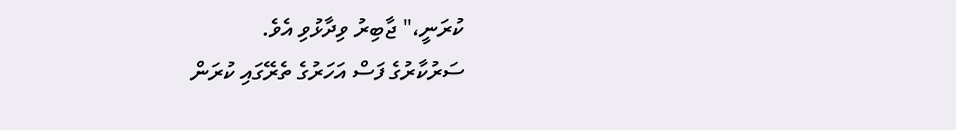ކުރަނީ،" ޖާބިރު ވިދާޅުވި އެވެ.
ސަރުކާރުގެ ފަސް އަހަރުގެ ތެރޭގައި ކުރަން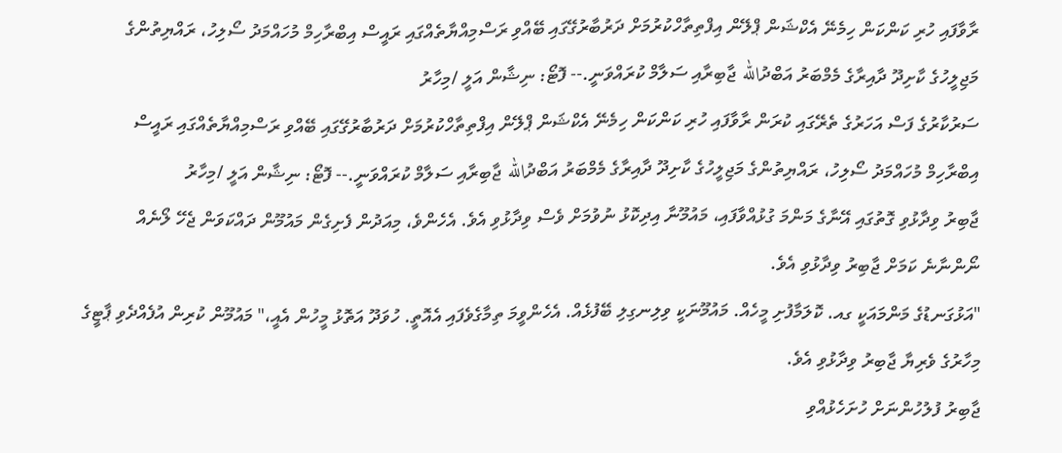ރާވާފައި ހުރި ކަންކަން ހިމެނޭ އެކްޝަން ޕްލޭން އިފްތިތާހްކުރުމަށް ދަރުބާރުގޭގައި ބޭއްވި ރަސްމިއްޔާތެއްގައި ރައީސް އިބްރާހިމް މުހައްމަދު ސޯލިހު، ރައްޔިތުންގެ މަޖިލީހުގެ ކާށިދޫ ދާއިރާގެ މެމްބަރު އަބްދުالله ޖާބިރާއި ސަލާމް ކުރައްވަނީ.-- ފޮޓޯ: ނިޝާން އަލީ /މިހާރު
ސަރުކާރުގެ ފަސް އަހަރުގެ ތެރޭގައި ކުރަން ރާވާފައި ހުރި ކަންކަން ހިމެނޭ އެކްޝަން ޕްލޭން އިފްތިތާހްކުރުމަށް ދަރުބާރުގޭގައި ބޭއްވި ރަސްމިއްޔާތެއްގައި ރައީސް އިބްރާހިމް މުހައްމަދު ސޯލިހު، ރައްޔިތުންގެ މަޖިލީހުގެ ކާށިދޫ ދާއިރާގެ މެމްބަރު އަބްދުالله ޖާބިރާއި ސަލާމް ކުރައްވަނީ.-- ފޮޓޯ: ނިޝާން އަލީ /މިހާރު
ޖާބިރު ވިދާޅުވި ގޮތުގައި އޭނާގެ މަންމަ ގުޅުއްވާފައި، މައުމޫނާ އިދިކޮޅު ނުވުމަށް ވެސް ވިދާޅުވި އެވެ. އެހެންވެ، މިއަދުން ފެށިގެން މައުމޫން ދައްކަވަން ޖެހޭ ލޯނެއް ނޯންނާނެ ކަމަށް ޖާބިރު ވިދާޅުވި އެވެ.
"އަޅުގަނޑުގެ މަންމައަކީ ގއ. ކޮލަމާފުށި މީހެއް. މައުމޫނަކީ ވިލިނގިލި ބޭފުޅެއް. އެހެންވީމަ ތިމާގެވެފައި އެއޮތީ. ހުވަދޫ އަތޮޅު މީހުން އެއީ،" މައުމޫން ކުރިން އުފެއްދެވި ޕާޓީގެ މިހާރުގެ ވެރިޔާ ޖާބިރު ވިދާޅުވި އެވެ.
ޖާބިރު ފުލުހުންނަށް ހުށަހެޅުއްވި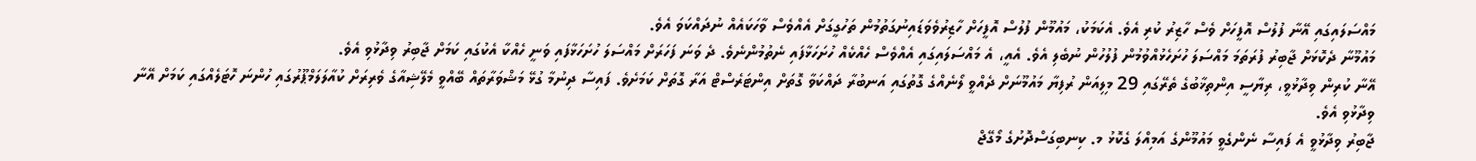މައްސަލައިގައި އޭނާ ފުލުސް އޮފީހަށް ވެސް ހާޒިރު ކުރި އެވެ. އެކަމަކު، މައުމޫން ފުލުސް އޮފީހަށް ހާޒިރުވެވަޑައިނުގަތުމުން ތަހުގީގަށް އެއްވެސް ވާހަކައެއް ނުދައްކަވަ އެވެ.
މައުމޫނާ ދެކޮޅަށް ޖާބިރު ފުރަތަމަ މައްސަލަ ހުށަހެޅުއްވުމުން ފުލުހުން ނުބެލި އެވެ. އެއީ، އެ މައްސަލައިގައި އެއްވެސް ހެއްކެއް ހުށަހަޅާފައި ނެތުމުންނެވެ. ދެ ވަނަ ފަހަރަށް މައްސަލަ ހުށަހަޅާފައި ވަނީ ހެއްކާ އެކުގައި ކަމަށް ޖާބިރު ވިދާޅުވި އެވެ.
އޭނާ ކުރިން ވިދާޅުވީ، ރިޔާސީ އިންތިޚާބުގެ ތެރޭގައި 29 މިލިއަން ރުފިޔާ މައުމޫނަށް ދެއްވީ ލޯނެއްގެ ގޮތުގައި އަނބުރާ ދައްކަވާ ގޮތަށް އިންޓަރެސްޓް އަރާ ގޮތަށް ކަމަށެވެ. ފައިސާ ދިނުމާ ގުޅޭ މަޝްވަރާތައް ބޭއްވީ މެލޭޝިއާގެ ވެރިރަށް ކުއާލަލަމްޕޫރުގައި ހުންނަ ހޮޓަލެއްގައި ކަމަށް އޭނާ ވިދާޅުވި އެވެ.
ޖާބިރު ވިދާޅުވީ އެ ފައިސާ ނެންގެވީ މައުމޫންގެ އަމިއްލަ ގެކޮޅު މ. ކިނބިގަސްދޮށުގެ މޯގޭޖް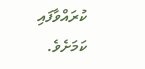ކުރައްވާފައި ކަމަށެވެ.